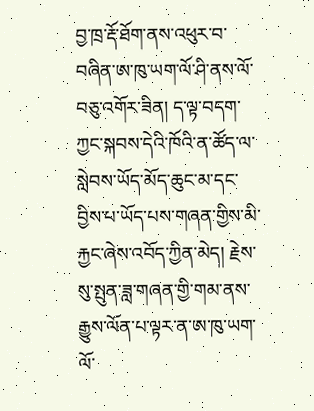བྱ་ཁྲ་རྡོ་ཐོག་ནས་འཕུར་བ་བཞིན་ཨ་ཁུ་ཡག་ལོ་ཤི་ནས་ལོ་བཅུ་འགོར་ཟིན། ད་ལྟ་བདག་ཀྱང་སྐབས་དེའི་ཁོའི་ན་ཚོད་ལ་སླེབས་ཡོད་མོད་ཆུང་མ་དང་བྱིས་པ་ཡོད་པས་གཞན་གྱིས་མི་རྐྱང་ཞེས་འབོད་ཀྱིན་མེད། རྗེས་སུ་སྤུན་ཟླ་གཞན་གྱི་གམ་ནས་རྒྱུས་ལོན་པ་ལྟར་ན་ཨ་ཁུ་ཡག་ལོ་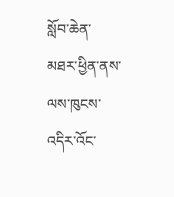སློབ་ཆེན་མཐར་ཕྱིན་ནས་ལས་ཁུངས་འདིར་འོང་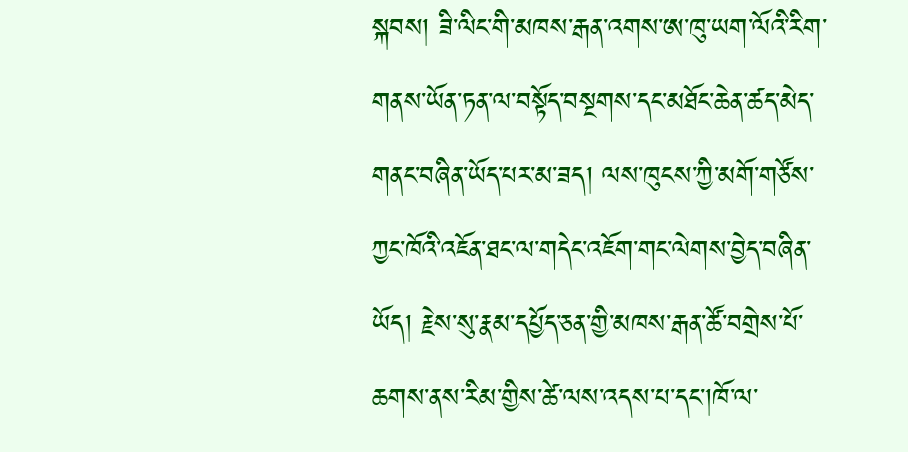སྐབས། ཟི་ལིང་གི་མཁས་རྒན་འགས་ཨ་ཁུ་ཡག་ལོའི་རིག་གནས་ཡོན་ཏན་ལ་བསྟོད་བསྔགས་དང་མཐོང་ཆེན་ཚད་མེད་གནང་བཞིན་ཡོད་པར་མ་ཟད། ལས་ཁུངས་ཀྱི་མགོ་གཙོས་ཀྱང་ཁོའི་འཇོན་ཐང་ལ་གདེང་འཇོག་གང་ལེགས་བྱེད་བཞིན་ཡོད། རྗེས་སུ་རྣམ་དཔྱོད་ཅན་གྱི་མཁས་རྒན་ཚོ་བགྲེས་པོ་ཆགས་ནས་རིམ་གྱིས་ཚེ་ལས་འདས་པ་དང་།ཁོ་ལ་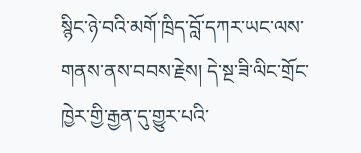སྙིང་ཉེ་བའི་མགོ་ཁྲིད་བློ་དཀར་ཡང་ལས་གནས་ནས་བབས་རྗེས། དེ་སྔ་ཟི་ལིང་གྲོང་ཁྱེར་གྱི་རྒྱན་དུ་གྱུར་པའི་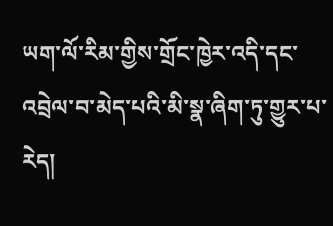ཡག་ལོ་རིམ་གྱིས་གྲོང་ཁྱེར་འདི་དང་འབྲེལ་བ་མེད་པའི་མི་སྣ་ཞིག་ཏུ་གྱུར་པ་རེད།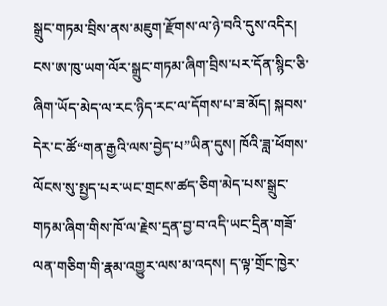སྒྲུང་གཏམ་བྲིས་ནས་མཇུག་རྫོགས་ལ་ཉེ་བའི་དུས་འདིར། ངས་ཨ་ཁུ་ཡག་ལོར་སྒྲུང་གཏམ་ཞིག་བྲིས་པར་དོན་སྙིང་ཅི་ཞིག་ཡོད་མེད་ལ་རང་ཉིད་རང་ལ་དོགས་པ་ཟ་མོད། སྐབས་དེར་ང་ཚོ“གན་རྒྱའི་ལས་བྱེད་པ”ཡིན་དུས། ཁོའི་ཟླ་ཕོགས་ལོངས་སུ་སྤྱད་པར་ཡང་གྲངས་ཚད་ཅིག་མེད་པས་སྒྲུང་གཏམ་ཞིག་གིས་ཁོ་ལ་རྗེས་དྲན་བྱ་བ་འདི་ཡང་དྲིན་གཟོ་ལན་གཅིག་གི་རྣམ་འགྱུར་ལས་མ་འདས། ད་ལྟ་གྲོང་ཁྱེར་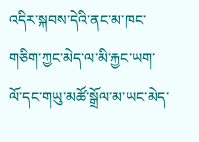འདིར་སྐབས་དེའི་ནང་མ་ཁང་གཅིག་ཀྱང་མེད་ལ་མི་རྐྱང་ཡག་ལོ་དང་གཡུ་མཚོ་སྒྲོལ་མ་ཡང་མེད་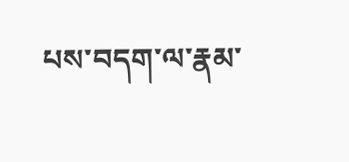པས་བདག་ལ་རྣམ་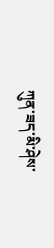ཀུན་ཟད་མི་ཤེས་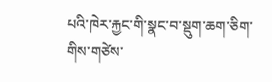པའི་ཁེར་རྐྱང་གི་སྣང་བ་སྡུག་ཆག་ཅིག་གིས་གཙེས་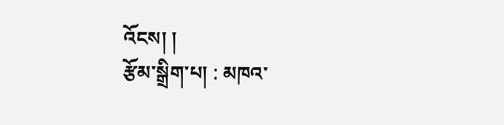འོངས། །
རྩོམ་སྒྲིག་པ། : མཁའ་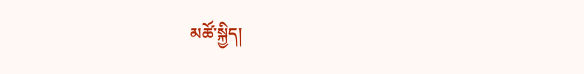མཚོ་སྐྱིད།